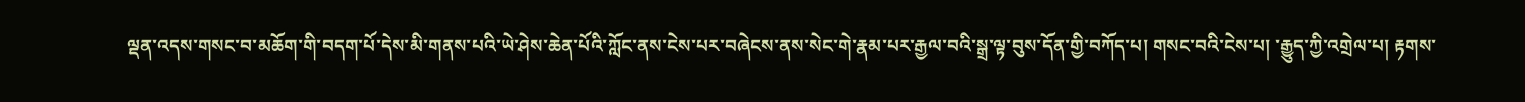ལྡན་འདས་གསང་བ་མཆོག་གི་བདག་པོ་དེས་མི་གནས་པའི་ཡེ་ཤེས་ཆེན་པོའི་ཀློང་ནས་ངེས་པར་བཞེངས་ནས་སེང་གེ་རྣམ་པར་རྒྱལ་བའི་སྒྲ་ལྟ་བུས་དོན་གྱི་བཀོད་པ། གསང་བའི་ངེས་པ། ་རྒྱུད་ཀྱི་འགྲེལ་པ། རྟགས་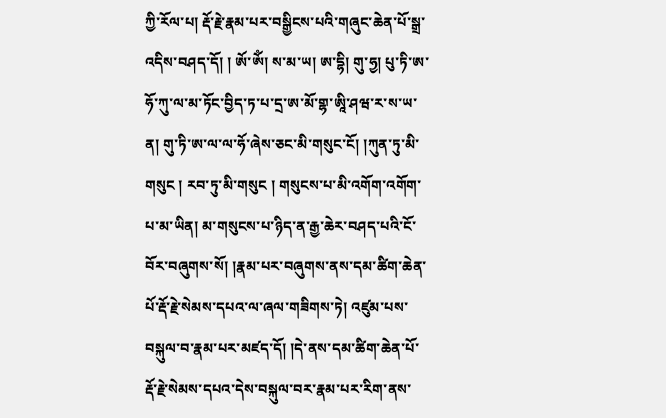ཀྱི་རོལ་པ། རྡོ་རྗེ་རྣམ་པར་བསྒྱིངས་པའི་གཞུང་ཆེན་པོ་སྒྲ་འདིས་བཤད་དོ། ། ཨོ་ཨོཾ། ས་མ་ཡ། ཨ་དྷི། གུ་ཧྱ། པུ་ཏི་ཨ་ཧོ་ཀུ་ལ་མ་ཏོང་བྱིད་ཏ་པ་དྲ་ཨ་མོ་གྷ་ཨཱི་ཤཝ་ར་ས་ཡ་ན། གུ་ཏི་ཨ་ལ་ལ་ཧོ་ཞེས་ཅང་མི་གསུང་ངོ། །ཀུན་ཏུ་མི་གསུང ། རབ་ཏུ་མི་གསུང ། གསུངས་པ་མི་འགོག་འགོག་པ་མ་ཡིན། མ་གསུངས་པ་ཉིད་ན་རྒྱ་ཆེར་བཤད་པའི་ངོ་བོར་བཞུགས་སོ། །རྣམ་པར་བཞུགས་ནས་དམ་ཚིག་ཆེན་པོ་རྡོ་རྗེ་སེམས་དཔའ་ལ་ཞལ་གཟིགས་ཏེ། འཛུམ་པས་བསྐུལ་བ་རྣམ་པར་མཛད་དོ། །དེ་ནས་དམ་ཚིག་ཆེན་པོ་རྡོ་རྗེ་སེམས་དཔའ་དེས་བསྐུལ་བར་རྣམ་པར་རིག་ནས་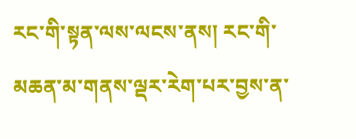རང་གི་སྟན་ལས་ལངས་ནས། རང་གི་མཆན་མ་གནས་ལྡར་རེག་པར་བྱས་ན་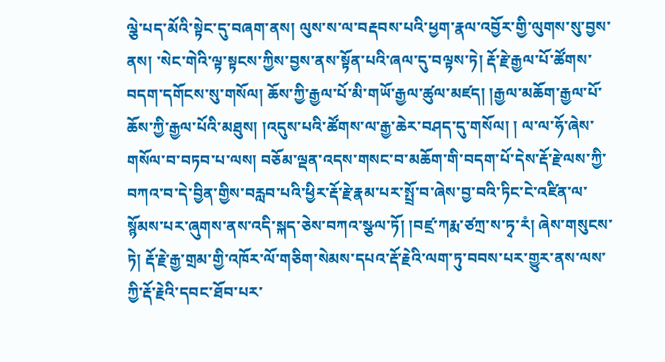ལྕེ་པད་མོའི་སྟེང་དུ་བཞག་ནས། ལུས་ས་ལ་བརྡབས་པའི་ཕྱག་རྣལ་འབྱོར་གྱི་ལུགས་སུ་བྱས་ནས། ་སེང་གེའི་ལྟ་སྟངས་ཀྱིས་བྱས་ནས་སྟོན་པའི་ཞལ་དུ་བལྟས་ཏེ། རྡོ་རྗེ་རྒྱལ་པོ་ཚོགས་བདག་དགོངས་སུ་གསོལ། ཆོས་ཀྱི་རྒྱལ་པོ་མི་གཡོ་རྒྱལ་ཚུལ་མཛད། །རྒྱལ་མཆོག་རྒྱལ་པོ་ཆོས་ཀྱི་རྒྱལ་པོའི་མཐུས། །འདུས་པའི་ཚོགས་ལ་རྒྱ་ཆེར་བཤད་དུ་གསོལ། ། ལ་ལ་ཧོ་ཞེས་གསོལ་བ་བཏབ་པ་ལས། བཅོམ་ལྡན་འདས་གསང་བ་མཆོག་གི་བདག་པོ་དེས་རྡོ་རྗེ་ལས་ཀྱི་བཀའ་བ་དེ་བྱིན་གྱིས་བརླབ་པའི་ཕྱིར་རྡོ་རྗེ་རྣམ་པར་སྤྲོ་བ་ཞེས་བྱ་བའི་ཏིང་ངེ་འཛིན་ལ་སྙོམས་པར་ཞུགས་ནས་འདི་སྐད་ཅེས་བཀའ་སྩལ་ཏོ། །བཛྲ་ཀརྨ་ཙཀྲ་ས་ཏྭ་རཾ། ཞེས་གསུངས་ཏེ། རྡོ་རྗེ་རྒྱ་གྲམ་གྱི་འཁོར་ལོ་གཅིག་སེམས་དཔའ་རྡོ་རྗེའི་ལག་ཏུ་བབས་པར་གྱུར་ནས་ལས་ཀྱི་རྡོ་རྗེའི་དབང་ཐོབ་པར་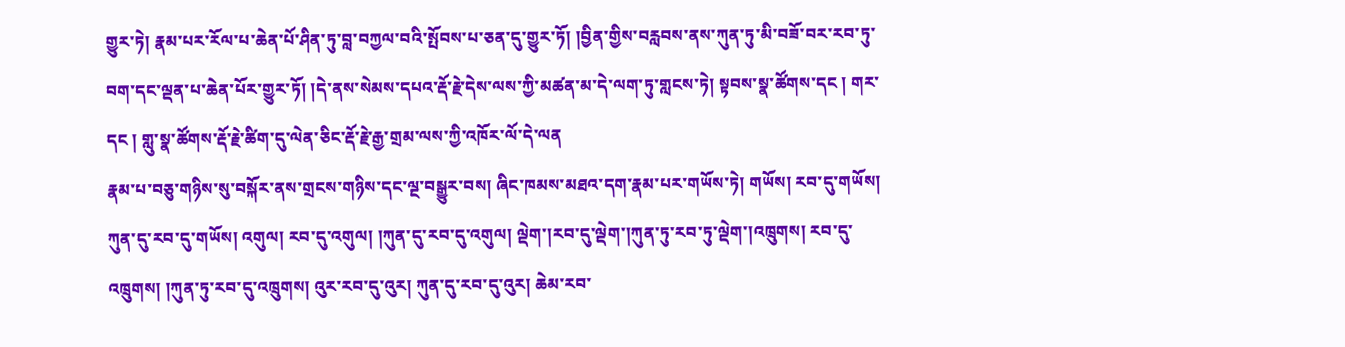གྱུར་ཏེ། རྣམ་པར་རོལ་པ་ཆེན་པོ་ཤིན་ཏུ་བླ་བཀྱལ་བའི་སྤོབས་པ་ཅན་དུ་གྱུར་ཏོ། །བྱིན་གྱིས་བརླབས་ནས་ཀུན་ཏུ་མི་བཟོ་བར་རབ་ཏུ་བག་དང་ལྡན་པ་ཆེན་པོར་གྱུར་ཏོ། །དེ་ནས་སེམས་དཔའ་རྡོ་རྗེ་དེས་ལས་ཀྱི་མཚན་མ་དེ་ལག་ཏུ་གླངས་ཏེ། སྟབས་སྣ་ཚོགས་དང ། གར་དང ། གླུ་སྣ་ཚོགས་རྡོ་རྗེ་ཚིག་དུ་ལེན་ཅིང་རྡོ་རྗེ་རྒྱ་གྲམ་ལས་ཀྱི་འཁོར་ལོ་དེ་ལན
རྣམ་པ་བཅུ་གཉིས་སུ་བསྐོར་ནས་གྲངས་གཉིས་དང་ལྔ་བསྒྱུར་བས། ཞིང་ཁམས་མཐའ་དག་རྣམ་པར་གཡོས་ཏེ། གཡོས། རབ་དུ་གཡོས། ཀུན་དུ་རབ་དུ་གཡོས། འགུལ། རབ་དུ་འགུལ། །ཀུན་དུ་རབ་དུ་འགུལ། ལྡེག་།རབ་དུ་ལྡེག་།ཀུན་ཏུ་རབ་ཏུ་ལྡེག་།འཁྲུགས། རབ་དུ་འཁྲུགས། །ཀུན་ཏུ་རབ་དུ་འཁྲུགས། འུར་རབ་དུ་འུར། ཀུན་དུ་རབ་དུ་འུར། ཆེམ་རབ་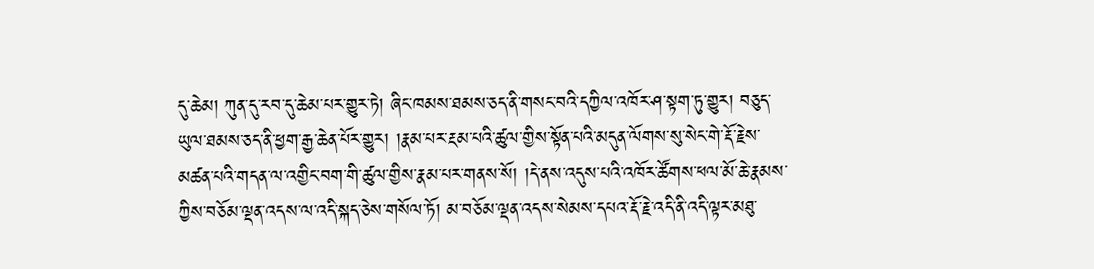དུ་ཆེམ། ཀུན་དུ་རབ་དུ་ཆེམ་པར་གྱུར་ཏེ། ཞིང་ཁམས་ཐམས་ཅད་ནི་གསང་བའི་དཀྱིལ་འཁོར་ཤ་སྟག་ཏུ་གྱུར། བཅུད་ཡུལ་ཐམས་ཅད་ནི་ཕྱག་རྒྱ་ཆེན་པོར་གྱུར། །རྣམ་པར་རྔམ་པའི་ཚུལ་གྱིས་སྟོན་པའི་མདུན་ལོགས་སུ་སེང་གེ་རྡོ་རྗེས་མཚན་པའི་གདན་ལ་འགྱིང་བག་གི་ཚུལ་གྱིས་རྣམ་པར་གནས་སོ། །དེ་ནས་འདུས་པའི་འཁོར་ཚོགས་ཕལ་མོ་ཆེ་རྣམས་ཀྱིས་བཅོམ་ལྡན་འདས་ལ་འདི་སྐད་ཅེས་གསོལ་ཏོ། མ་བཅོམ་ལྡན་འདས་སེམས་དཔའ་རྡོ་རྗེ་འདི་ནི་འདི་ལྟར་མཐུ་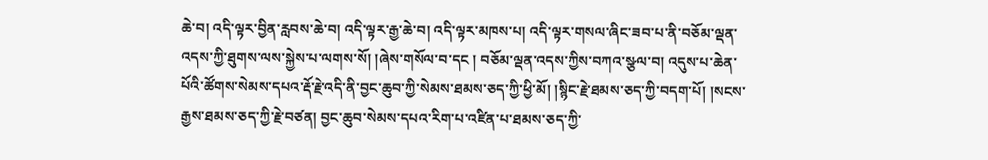ཆེ་བ། འདི་ལྟར་བྱིན་རླབས་ཆེ་བ། འདི་ལྟར་རྒྱ་ཆེ་བ། འདི་ལྟར་མཁས་པ། འདི་ལྟར་གསལ་ཞིང་ཟབ་པ་ནི་བཅོམ་ལྡན་འདས་ཀྱི་ཐུགས་ལས་སྐྱེས་པ་ལགས་སོ། །ཞེས་གསོལ་བ་དང ། བཅོམ་ལྡན་འདས་ཀྱིས་བཀའ་སྩལ་བ། འདུས་པ་ཆེན་པོའི་ཚོགས་སེམས་དཔའ་རྡོ་རྗེ་འདི་ནི་བྱང་ཆུབ་ཀྱི་སེམས་ཐམས་ཅད་ཀྱི་ཕྱི་མོ། །སྙིང་རྗེ་ཐམས་ཅད་ཀྱི་བདག་པོ། །སངས་རྒྱས་ཐམས་ཅད་ཀྱི་རྗེ་བཙན། བྱང་ཆུབ་སེམས་དཔའ་རིག་པ་འཛིན་པ་ཐམས་ཅད་ཀྱི་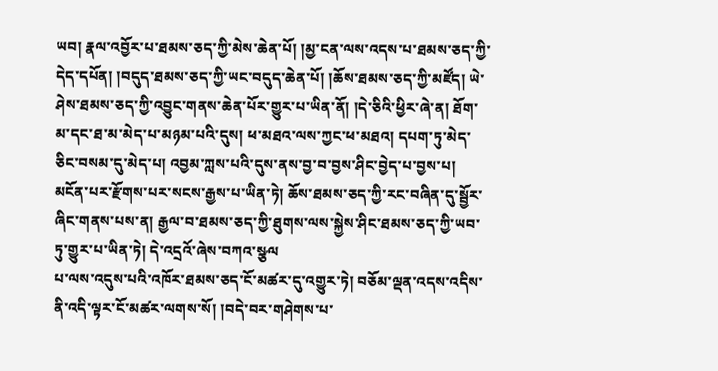ཡབ། རྣལ་འབྱོར་པ་ཐམས་ཅད་ཀྱི་མེས་ཆེན་པོ། །མྱ་ངན་ལས་འདས་པ་ཐམས་ཅད་ཀྱི་དེད་དཔོན། །བདུད་ཐམས་ཅད་ཀྱི་ཡང་བདུད་ཆེན་པོ། །ཆོས་ཐམས་ཅད་ཀྱི་མཛོད། ཡེ་ཤེས་ཐམས་ཅད་ཀྱི་འབྱུང་གནས་ཆེན་པོར་གྱུར་པ་ཡིན་ནོ། །དེ་ཅིའི་ཕྱིར་ཞེ་ན། ཐོག་མ་དང་ཐ་མ་མེད་པ་མཉམ་པའི་དུས། ཕ་མཐའ་ལས་ཀྱང་ཕ་མཐའ། དཔག་ཏུ་མེད་ཅིང་བསམ་དུ་མེད་པ། འབྱམ་ཀླས་པའི་དུས་ནས་བྱ་བ་བྱས་ཤིང་བྱེད་པ་བྱས་པ། མངོན་པར་རྫོགས་པར་སངས་རྒྱས་པ་ཡིན་ཏེ། ཆོས་ཐམས་ཅད་ཀྱི་རང་བཞིན་དུ་སྦྱོར་ཞིང་གནས་པས་ན། རྒྱལ་བ་ཐམས་ཅད་ཀྱི་ཐུགས་ལས་སྐྱེས་ཤིང་ཐམས་ཅད་ཀྱི་ཡབ་ཏུ་གྱུར་པ་ཡིན་ཏེ། དེ་འདྲའོ་ཞེས་བཀའ་སྩལ
པ་ལས་འདུས་པའི་འཁོར་ཐམས་ཅད་ངོ་མཚར་དུ་འགྱུར་ཏེ། བཅོམ་ལྡན་འདས་འདིས་ནི་འདི་ལྟར་ངོ་མཚར་ལགས་སོ། །བདེ་བར་གཤེགས་པ་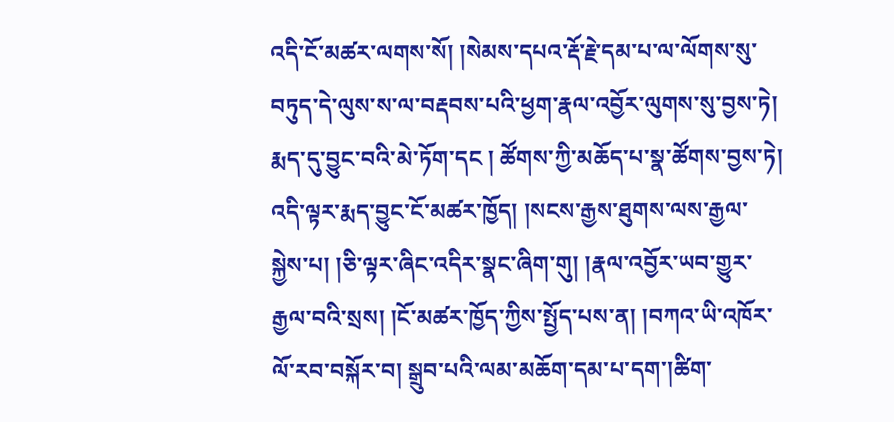འདི་ངོ་མཚར་ལགས་སོ། །སེམས་དཔའ་རྡོ་རྗེ་དམ་པ་ལ་ལོགས་སུ་བཏུད་དེ་ལུས་ས་ལ་བརྡབས་པའི་ཕྱག་རྣལ་འབྱོར་ལུགས་སུ་བྱས་ཏེ། རྨད་དུ་བྱུང་བའི་མེ་ཏོག་དང ། ཚོགས་ཀྱི་མཆོད་པ་སྣ་ཚོགས་བྱས་ཏེ། འདི་ལྟར་རྨད་བྱུང་ངོ་མཚར་ཁྱོད། །སངས་རྒྱས་ཐུགས་ལས་རྒྱལ་སྐྱེས་པ། །ཅི་ལྟར་ཞིང་འདིར་སྣང་ཞིག་གུ། །རྣལ་འབྱོར་ཡབ་གྱུར་རྒྱལ་བའི་སྲས། །ངོ་མཚར་ཁྱོད་ཀྱིས་སྤྱོད་པས་ན། །བཀའ་ཡི་འཁོར་ལོ་རབ་བསྐོར་བ། སྒྲུབ་པའི་ལམ་མཆོག་དམ་པ་དག་།ཚིག་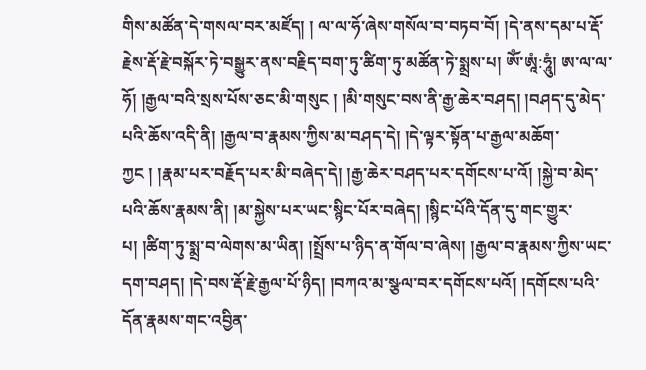གིས་མཚོན་དེ་གསལ་བར་མཛོད། ། ལ་ལ་ཧོ་ཞེས་གསོལ་བ་བཏབ་བོ། །དེ་ནས་དམ་པ་རྡོ་རྗེས་རྡོ་རྗེ་བསྐོར་ཏེ་བསྒྱུར་ནས་བརྗིད་བག་ཏུ་ཚིག་ཏུ་མཚོན་ཏེ་སྨྲས་པ། ཨོཾ་ཨཱཾ:ཧཱུཾ། ཨ་ལ་ལ་ཧོ། །རྒྱལ་བའི་སྲས་པོས་ཅང་མི་གསུང ། །མི་གསུང་བས་ནི་རྒྱ་ཆེར་བཤད། །བཤད་དུ་མེད་པའི་ཆོས་འདི་ནི། །རྒྱལ་བ་རྣམས་ཀྱིས་མ་བཤད་དེ། །དེ་ལྟར་སྟོན་པ་རྒྱལ་མཆོག་ཀྱང ། །རྣམ་པར་བརྗོད་པར་མི་བཞེད་དེ། །རྒྱ་ཆེར་བཤད་པར་དགོངས་པ་འོ། །སྐྱེ་བ་མེད་པའི་ཆོས་རྣམས་ནི། །མ་སྐྱེས་པར་ཡང་སྙིང་པོར་བཞེད། །སྙིང་པོའི་དོན་དུ་གང་གྱུར་པ། །ཚིག་ཏུ་སྨྲ་བ་ལེགས་མ་ཡིན། །སྤྲོས་པ་ཉིད་ན་གོལ་བ་ཞེས། །རྒྱལ་བ་རྣམས་ཀྱིས་ཡང་དག་བཤད། །དེ་བས་རྡོ་རྗེ་རྒྱལ་པོ་ཉིད། །བཀའ་མ་སྩལ་བར་དགོངས་པའོ། །དགོངས་པའི་དོན་རྣམས་གང་འབྱིན་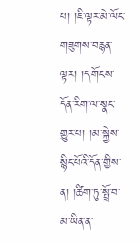པ། །ཇི་ལྟར་མེ་ལོང་གཟུགས་བརྙན་ལྟར། །དགོངས་དོན་རིག་ལ་སྣང་གྱུར་པ། །མ་སྐྱེས་སྙིང་པོའི་དོན་གྱིས་ན། །ཚིག་ཏུ་སྤྲོ་བ་མ་ཡིན་ན་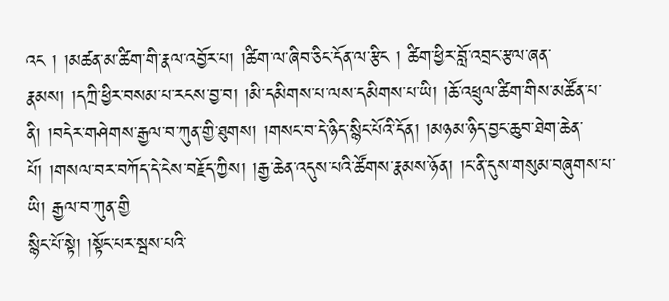འང ། །མཚན་མ་ཚིག་གི་རྣལ་འབྱོར་པ། །ཚིག་ལ་ཞིབ་ཅིང་དོན་ལ་རྩིང ། ཚིག་ཕྱིར་བློ་འབྲང་རྩལ་ཞན་རྣམས། །དཀྲི་ཕྱིར་བསམ་པ་རངས་བྱ་བ། །མི་དམིགས་པ་ལས་དམིགས་པ་ཡི། །ཆོ་འཕྲུལ་ཚིག་གིས་མཚོན་པ་ནི། །བདེར་གཤེགས་རྒྱལ་བ་ཀུན་གྱི་ཐུགས། །གསང་བ་དེ་ཉིད་སྙིང་པོའི་དོན། །མཉམ་ཉིད་བྱང་ཆུབ་ཐེག་ཆེན་པོ། །གསལ་བར་བཀོད་དེ་ངེས་བརྗོད་ཀྱིས། །རྒྱ་ཆེན་འདུས་པའི་ཚོགས་རྣམས་ཉོན། །ང་ནི་དུས་གསུམ་བཞུགས་པ་ཡི། རྒྱལ་བ་ཀུན་གྱི
སྙིང་པོ་སྟེ། །སྟོང་པར་སྦས་པའི་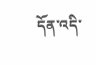དོན་འདི་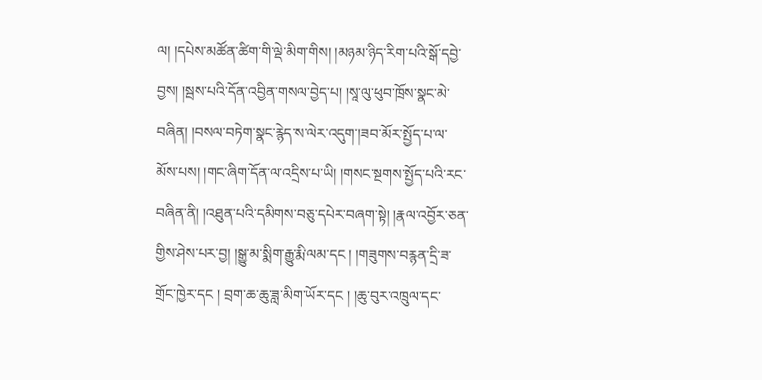ལ། །དཔེས་མཚོན་ཚིག་གི་ལྡེ་མིག་གིས། །མཉམ་ཉིད་རིག་པའི་སྒོ་དབྱེ་བྱས། །སྦས་པའི་དོན་འབྱིན་གསལ་བྱེད་པ། །སཱ་ལུ་ཕུབ་ཁྲོས་སྣང་མེ་བཞིན། །བསལ་བཏེག་སྣང་རྙེད་ས་ལེར་འདུག་།ཟབ་མོར་སྤྱོད་པ་ལ་མོས་པས། །གང་ཞིག་དོན་ལ་འདྲིས་པ་ཡི། །གསང་སྔགས་སྤྱོད་པའི་རང་བཞིན་ནི། །འཐུན་པའི་དམིགས་བཅུ་དཔེར་བཞག་སྟེ། །རྣལ་འབྱོར་ཅན་གྱིས་ཤེས་པར་བྱ། །སྒྱུ་མ་སྨིག་རྒྱུ་རྨི་ལམ་དང ། །གཟུགས་བརྙན་དྲི་ཟ་གྲོང་ཁྱེར་དང ། བྲག་ཆ་ཆུ་ཟླ་མིག་ཡོར་དང ། །ཆུ་བུར་འཁྲུལ་དང་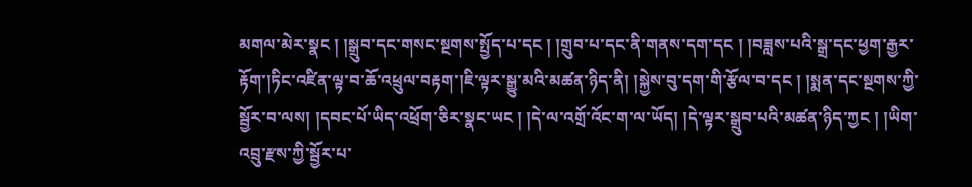མགལ་མེར་སྣང ། །སྒྲུབ་དང་གསང་སྔགས་སྤྱོད་པ་དང ། །གྲུབ་པ་དང་ནི་གནས་དག་དང ། །བཟླས་པའི་སྒྲ་དང་ཕྱག་རྒྱར་རྟོག་།ཏིང་འཛིན་ལྟ་བ་ཆོ་འཕྲུལ་བརྟག་།ཇི་ལྟར་སྒྱུ་མའི་མཚན་ཉིད་ནི། །སྐྱེས་བུ་དག་གི་རྩོལ་བ་དང ། །སྨན་དང་སྔགས་ཀྱི་སྦྱོར་བ་ལས། །དབང་པོ་ཡིད་འཕྲོག་ཅིར་སྣང་ཡང ། །དེ་ལ་འགྲོ་འོང་ག་ལ་ཡོད། །དེ་ལྟར་སྒྲུབ་པའི་མཚན་ཉིད་ཀྱང ། །ཡིག་འབྲུ་རྫས་ཀྱི་སྦྱོར་པ་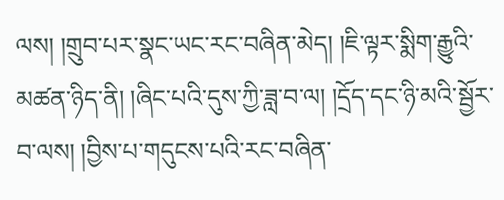ལས། །གྲུབ་པར་སྣང་ཡང་རང་བཞིན་མེད། །ཇི་ལྟར་སྨིག་རྒྱུའི་མཚན་ཉིད་ནི། །ཞིང་པའི་དུས་ཀྱི་ཟླ་བ་ལ། །དྲོད་དང་ཉི་མའི་སྦྱོར་བ་ལས། །བྱིས་པ་གདུངས་པའི་རང་བཞིན་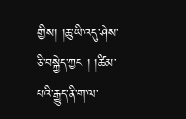གྱིས། །ཆུ་ཡི་འདུ་ཤེས་ཅི་བསྐྱེད་ཀྱང ། །ཚིམ་པའི་རྒྱུད་ནི་ག་ལ་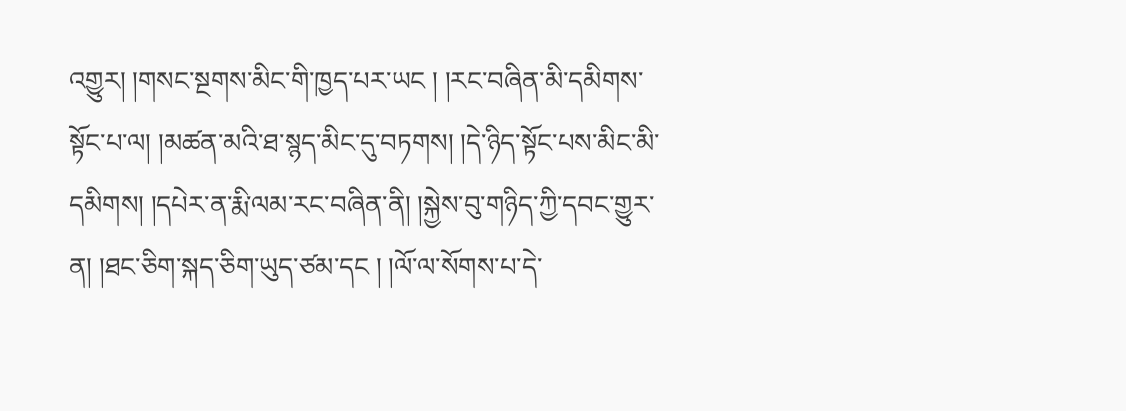འགྱུར། །གསང་སྔགས་མིང་གི་ཁྱད་པར་ཡང ། །རང་བཞིན་མི་དམིགས་སྟོང་པ་ལ། །མཚན་མའི་ཐ་སྙད་མིང་དུ་བཏགས། །དེ་ཉིད་སྟོང་པས་མིང་མི་དམིགས། །དཔེར་ན་རྨི་ལམ་རང་བཞིན་ནི། །སྐྱེས་བུ་གཉིད་ཀྱི་དབང་གྱུར་ན། །ཐང་ཅིག་སྐད་ཅིག་ཡུད་ཙམ་དང ། །ལོ་ལ་སོགས་པ་དེ་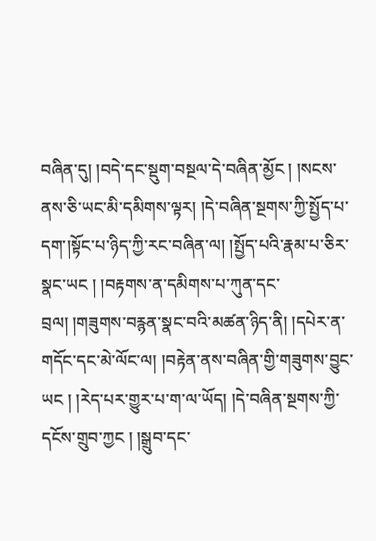བཞིན་དུ། །བདེ་དང་སྡུག་བསྔལ་དེ་བཞིན་མྱོང ། །སངས་ནས་ཅི་ཡང་མི་དམིགས་ལྟར། །དེ་བཞིན་སྔགས་ཀྱི་སྤྱོད་པ་དག་།སྟོང་པ་ཉིད་ཀྱི་རང་བཞིན་ལ། །སྤྱོད་པའི་རྣམ་པ་ཅིར་སྣང་ཡང ། །བརྟགས་ན་དམིགས་པ་ཀུན་དང་བྲལ། །གཟུགས་བརྙན་སྣང་བའི་མཚན་ཉིད་ནི། །དཔེར་ན་གདོང་དང་མེ་ལོང་ལ། །བརྟེན་ནས་བཞིན་གྱི་གཟུགས་བྱུང་ཡང ། །རེད་པར་གྱུར་པ་ག་ལ་ཡོད། །དེ་བཞིན་སྔགས་ཀྱི་དངོས་གྲུབ་ཀྱང ། །སྒྲུབ་དང་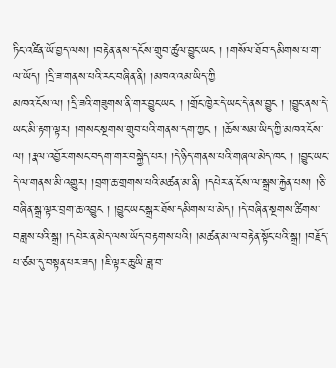ཏིང་འཛིན་ཡོ་བྱད་ལས། །བརྟེན་ནས་དངོས་གྲུབ་ཚུལ་བྱུང་ཡང ། །གསོལ་ཐོབ་དམིགས་པ་ག་ལ་ཡོད། །དྲི་ཟ་གནས་པའི་རང་བཞིན་ནི། །མཁའ་འམ་ཡིད་ཀྱི
མཁའ་ངོས་ལ། །དྲི་ཟའི་གཟུགས་ནི་གར་བྱུང་ཡང ། །གྲོང་ཁྱེར་དེ་ཡང་དེ་ནས་བྱུང ། །བྱུང་ནས་དེ་ཡང་མི་རྟག་ལྟར། །གསང་སྔགས་གྲུབ་པའི་གནས་དག་ཀྱང ། །ཆོས་སམ་ཡིད་ཀྱི་མཁའ་ངོས་ལ། །རྣལ་འབྱོར་གསང་བདག་གར་བསྐྱེད་པར། །དེ་ཉིད་གནས་པའི་གཞལ་མེད་ཁང ། །བྱུང་ཡང་དེ་ལ་གནས་མི་འགྱུར། །བྲག་ཆ་གྲགས་པའི་མཚན་མ་ནི། །དཔེར་ན་ངོས་ལ་སྒྲས་རྐྱེན་པས། །ཅི་བཞིན་སྒྲ་ལྟར་བྲག་ཆ་འབྱུང ། །བྱུང་ཡང་སྒྲར་ཐོས་དམིགས་པ་མེད། །དེ་བཞིན་སྔགས་ཚིགས་བཟླས་པའི་སྒྲ། །དཔེར་ན་མེད་ལས་ཡོད་བརྟགས་པའི། །མཚན་མ་ལ་བརྟེན་སྟོང་པའི་སྒྲ། །བརྗོད་པ་ཙམ་དུ་བསྟན་པར་ཟད། །ཇི་ལྟར་ཆུ་ཡི་ཟླ་བ་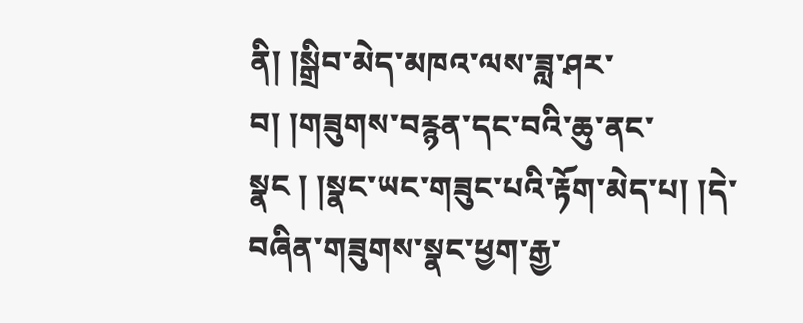ནི། །སྒྲིབ་མེད་མཁའ་ལས་ཟླ་ཤར་བ། །གཟུགས་བརྙན་དང་བའི་ཆུ་ནང་སྣང ། །སྣང་ཡང་གཟུང་པའི་རྟོག་མེད་པ། །དེ་བཞིན་གཟུགས་སྣང་ཕྱག་རྒྱ་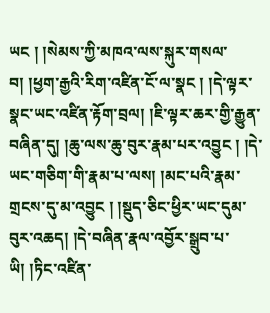ཡང ། །སེམས་ཀྱི་མཁའ་ལས་སྐུར་གསལ་བ། །ཕྱག་རྒྱའི་རིག་འཛིན་ངོ་ལ་སྣང ། །དེ་ལྟར་སྣང་ཡང་འཛིན་རྟོག་བྲལ། །ཇི་ལྟར་ཆར་གྱི་རྒྱུན་བཞིན་དུ། །ཆུ་ལས་ཆུ་བུར་རྣམ་པར་འབྱུང ། །དེ་ཡང་གཅིག་གི་རྣམ་པ་ལས། །མང་པའི་རྣམ་གྲངས་དུ་མ་འབྱུང ། །སྡུད་ཅིང་ཕྱིར་ཡང་དུམ་བུར་འཆད། །དེ་བཞིན་རྣལ་འབྱོར་སྒྲུབ་པ་ཡི། །ཏིང་འཛིན་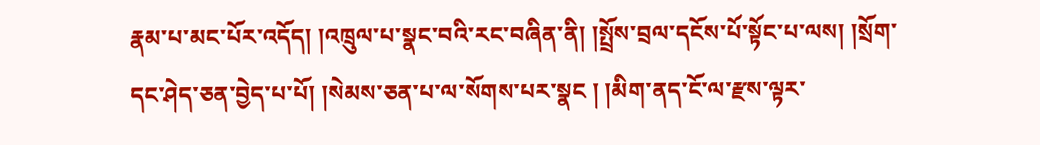རྣམ་པ་མང་པོར་འདོད། །འཁྲུལ་པ་སྣང་བའི་རང་བཞིན་ནི། །སྤྲོས་བྲལ་དངོས་པོ་སྟོང་པ་ལས། །སྲོག་དང་ཤེད་ཅན་བྱེད་པ་པོ། །སེམས་ཅན་པ་ལ་སོགས་པར་སྣང ། །མིག་ནད་ངོ་ལ་རྫས་ལྟར་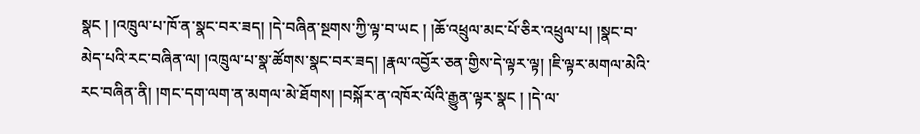སྣང ། །འཁྲུལ་པ་ཁོ་ན་སྣང་བར་ཟད། །དེ་བཞིན་སྔགས་ཀྱི་ལྟ་བ་ཡང ། །ཆོ་འཕྲུལ་མང་པོ་ཅིར་འཕྲུལ་པ། །སྣང་བ་མེད་པའི་རང་བཞིན་ལ། །འཁྲུལ་པ་སྣ་ཚོགས་སྣང་བར་ཟད། །རྣལ་འབྱོར་ཅན་གྱིས་དེ་ལྟར་ལྟ། །ཇི་ལྟར་མགལ་མེའི་རང་བཞིན་ནི། །གང་དག་ལག་ན་མགལ་མེ་ཐོགས། །བསྐོར་ན་འཁོར་ལོའི་རྒྱུན་ལྟར་སྣང ། །དེ་ལ་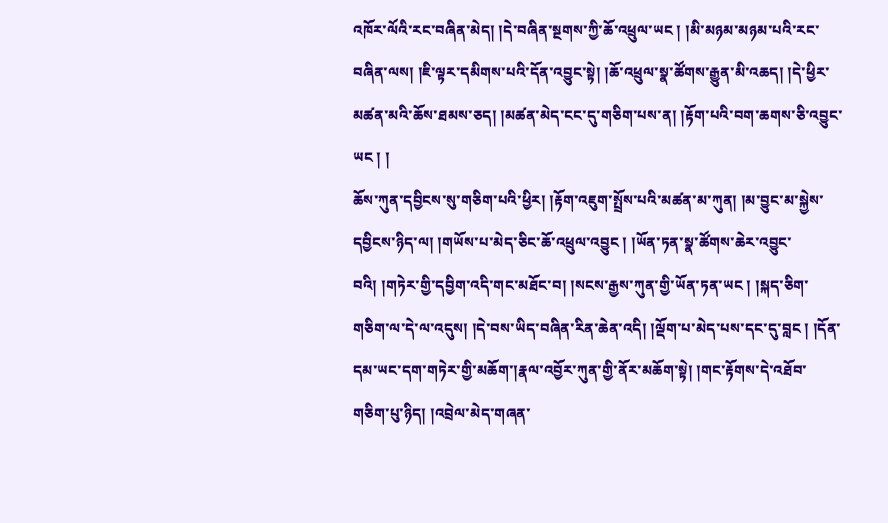འཁོར་ལོའི་རང་བཞིན་མེད། །དེ་བཞིན་སྔགས་ཀྱི་ཆོ་འཕྲུལ་ཡང ། །མི་མཉམ་མཉམ་པའི་རང་བཞིན་ལས། །ཇི་ལྟར་དམིགས་པའི་དོན་འབྱུང་སྟེ། །ཆོ་འཕྲུལ་སྣ་ཚོགས་རྒྱུན་མི་འཆད། །དེ་ཕྱིར་མཚན་མའི་ཆོས་ཐམས་ཅད། །མཚན་མེད་ངང་དུ་གཅིག་པས་ན། །རྟོག་པའི་བག་ཆགས་ཅི་འབྱུང་ཡང ། །
ཆོས་ཀུན་དབྱིངས་སུ་གཅིག་པའི་ཕྱིར། །རྟོག་འཇུག་སྤྲོས་པའི་མཚན་མ་ཀུན། །མ་བྱུང་མ་སྐྱེས་དབྱིངས་ཉིད་ལ། །གཡོས་པ་མེད་ཅིང་ཆོ་འཕྲུལ་འབྱུང ། །ཡོན་ཏན་སྣ་ཚོགས་ཆེར་འབྱུང་བའི། །གཏེར་གྱི་དབྱིག་འདི་གང་མཐོང་བ། །སངས་རྒྱས་ཀུན་གྱི་ཡོན་ཏན་ཡང ། །སྐད་ཅིག་གཅིག་ལ་དེ་ལ་འདུས། །དེ་བས་ཡིད་བཞིན་རིན་ཆེན་འདི། །ལྡོག་པ་མེད་པས་དང་དུ་བླང ། །དོན་དམ་ཡང་དག་གཏེར་གྱི་མཆོག་།རྣལ་འབྱོར་ཀུན་གྱི་ནོར་མཆོག་སྟེ། །གང་རྟོགས་དེ་འཐོབ་གཅིག་པུ་ཉིད། །འབྲེལ་མེད་གཞན་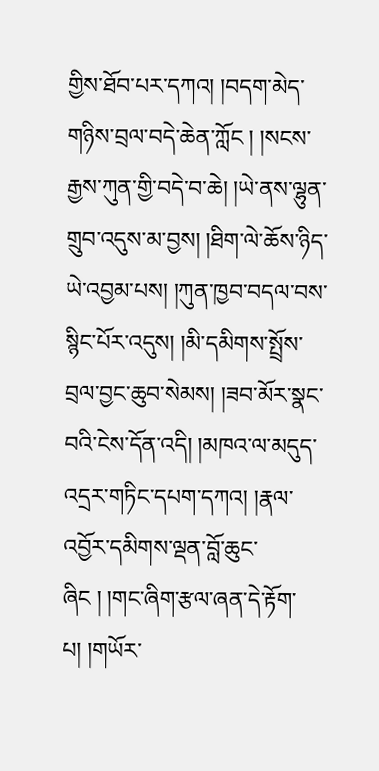གྱིས་ཐོབ་པར་དཀའ། །བདག་མེད་གཉིས་བྲལ་བདེ་ཆེན་ཀློང ། །སངས་རྒྱས་ཀུན་གྱི་བདེ་བ་ཆེ། །ཡེ་ནས་ལྷུན་གྲུབ་འདུས་མ་བྱས། །ཐིག་ལེ་ཆོས་ཉིད་ཡེ་འབྱམ་པས། །ཀུན་ཁྱབ་བདལ་བས་སྙིང་པོར་འདུས། །མི་དམིགས་སྤྲོས་བྲལ་བྱང་ཆུབ་སེམས། །ཟབ་མོར་སྣང་བའི་ངེས་དོན་འདི། །མཁའ་ལ་མདུད་འདྲར་གཏིང་དཔག་དཀའ། །རྣལ་འབྱོར་དམིགས་ལྡན་བློ་ཆུང་ཞིང ། །གང་ཞིག་རྩལ་ཞན་དེ་རྟོག་པ། །གཡོར་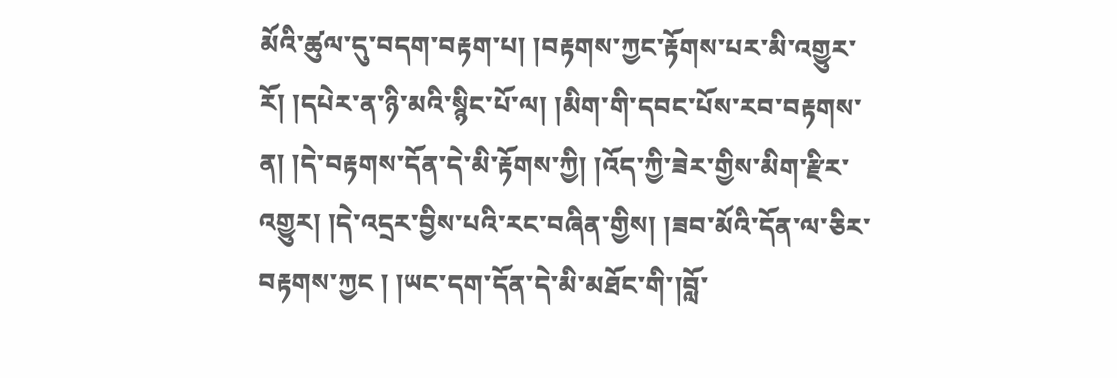མོའི་ཚུལ་དུ་བདག་བརྟག་པ། །བརྟགས་ཀྱང་རྟོགས་པར་མི་འགྱུར་རོ། །དཔེར་ན་ཉི་མའི་སྙིང་པོ་ལ། །མིག་གི་དབང་པོས་རབ་བརྟགས་ན། །དེ་བརྟགས་དོན་དེ་མི་རྟོགས་ཀྱི། །འོད་ཀྱི་ཟེར་གྱིས་མིག་རྫིར་འགྱུར། །དེ་འདྲར་བྱིས་པའི་རང་བཞིན་གྱིས། །ཟབ་མོའི་དོན་ལ་ཅིར་བརྟགས་ཀྱང ། །ཡང་དག་དོན་དེ་མི་མཐོང་གི་།བློ་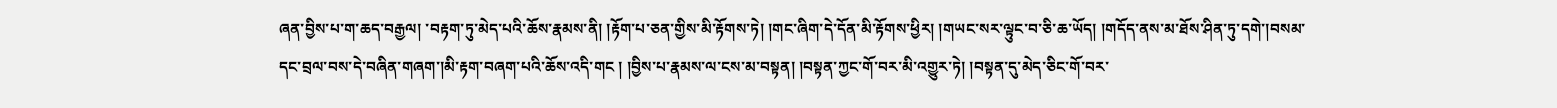ཞན་བྱིས་པ་ག་ཆད་བརྒྱལ། ་བརྟག་ཏུ་མེད་པའི་ཆོས་རྣམས་ནི། །རྟོག་པ་ཅན་གྱིས་མི་རྟོགས་ཏེ། །གང་ཞིག་དེ་དོན་མི་རྟོགས་ཕྱིར། །གཡང་སར་ལྟུང་བ་ཅི་ཆ་ཡོད། །གདོད་ནས་མ་ཐོས་ཤིན་ཏུ་དགེ་།བསམ་དང་བྲལ་བས་དེ་བཞིན་གཞག་།མི་རྟག་བཞག་པའི་ཆོས་འདི་གང ། །བྱིས་པ་རྣམས་ལ་ངས་མ་བསྟན། །བསྟན་ཀྱང་གོ་བར་མི་འགྱུར་ཏེ། །བསྟན་དུ་མེད་ཅིང་གོ་བར་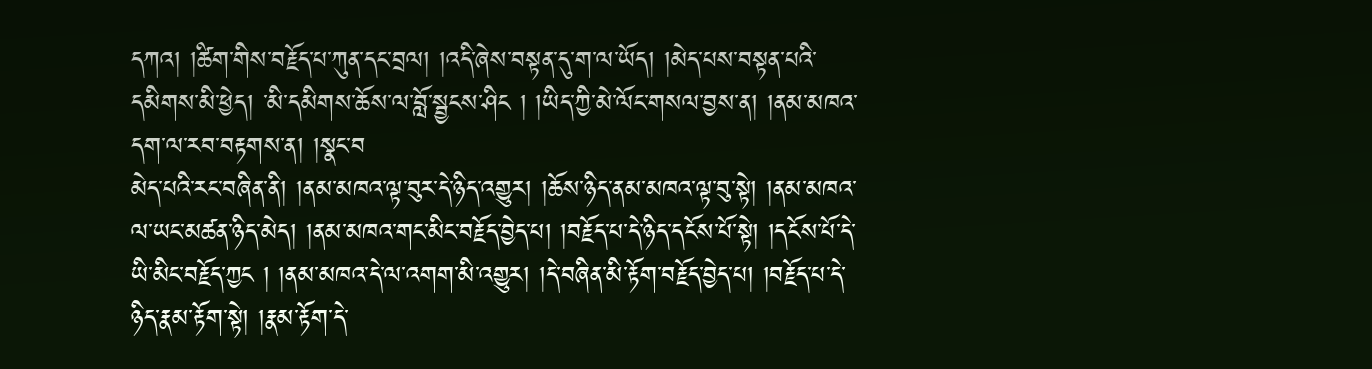དཀའ། །ཚིག་གིས་བརྗོད་པ་ཀུན་དང་བྲལ། །འདི་ཞེས་བསྟན་དུ་ག་ལ་ཡོད། །མེད་པས་བསྟན་པའི་དམིགས་མི་ཕྱེད། ་མི་དམིགས་ཆོས་ལ་བློ་སྦྱངས་ཤིང ། །ཡིད་ཀྱི་མེ་ལོང་གསལ་བྱས་ན། །ནམ་མཁའ་དག་ལ་རབ་བརྟགས་ན། །སྣང་བ
མེད་པའི་རང་བཞིན་ནི། །ནམ་མཁའ་ལྟ་བུར་དེ་ཉིད་འགྱུར། །ཆོས་ཉིད་ནམ་མཁའ་ལྟ་བུ་སྟེ། །ནམ་མཁའ་ལ་ཡང་མཚན་ཉིད་མེད། །ནམ་མཁའ་གང་མིང་བརྗོད་བྱེད་པ། །བརྗོད་པ་དེ་ཉིད་དངོས་པོ་སྟེ། །དངོས་པོ་དེ་ཡི་མིང་བརྗོད་ཀྱང ། །ནམ་མཁའ་དེ་ལ་འགག་མི་འགྱུར། །དེ་བཞིན་མི་རྟོག་བརྗོད་བྱེད་པ། །བརྗོད་པ་དེ་ཉིད་རྣམ་རྟོག་སྟེ། །རྣམ་རྟོག་དེ་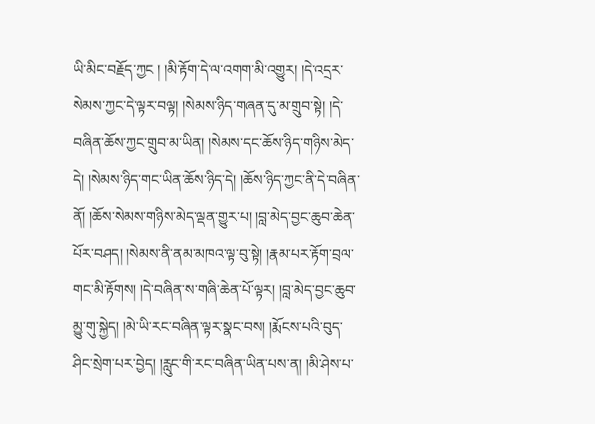ཡི་མིང་བརྗོད་ཀྱང ། །མི་རྟོག་དེ་ལ་འགག་མི་འགྱུར། །དེ་འདྲར་སེམས་ཀྱང་དེ་ལྟར་བལྟ། །སེམས་ཉིད་གཞན་དུ་མ་གྲུབ་སྟེ། །དེ་བཞིན་ཆོས་ཀྱང་གྲུབ་མ་ཡིན། །སེམས་དང་ཆོས་ཉིད་གཉིས་མེད་དེ། །སེམས་ཉིད་གང་ཡིན་ཆོས་ཉིད་དེ། །ཆོས་ཉིད་ཀྱང་ནི་དེ་བཞིན་ནོ། །ཆོས་སེམས་གཉིས་མེད་ལྡན་གྱུར་པ། །བླ་མེད་བྱང་ཆུབ་ཆེན་པོར་བཤད། །སེམས་ནི་ནམ་མཁའ་ལྟ་བུ་སྟེ། །རྣམ་པར་རྟོག་བྲལ་གང་མི་རྟོགས། །དེ་བཞིན་ས་གཞི་ཆེན་པོ་ལྟར། །བླ་མེད་བྱང་ཆུབ་མྱུ་གུ་སྐྱེད། །མེ་ཡི་རང་བཞིན་ལྟར་སྣང་བས། །རྨོངས་པའི་བུད་ཤིང་སྲེག་པར་བྱེད། །རླུང་གི་རང་བཞིན་ཡིན་པས་ན། །མི་ཤེས་པ་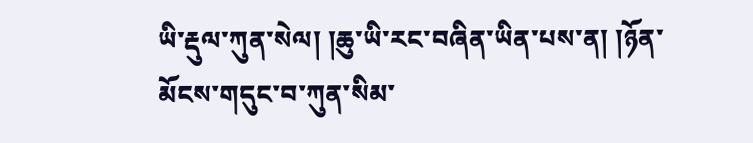ཡི་རྡུལ་ཀུན་སེལ། །ཆུ་ཡི་རང་བཞིན་ཡིན་པས་ན། །ཉོན་མོངས་གདུང་བ་ཀུན་སིམ་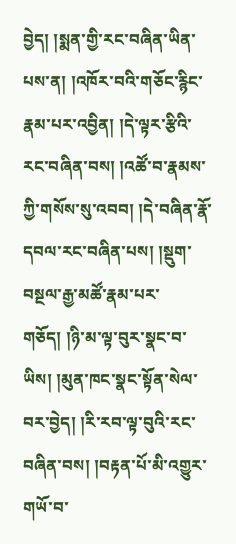བྱེད། །སྨན་གྱི་རང་བཞིན་ཡིན་པས་ན། །འཁོར་བའི་གཅོང་རྙིང་རྣམ་པར་འབྱིན། །དེ་ལྟར་རྩིའི་རང་བཞིན་བས། །འཚོ་བ་རྣམས་ཀྱི་གསོས་སུ་འབབ། །དེ་བཞིན་རྣོ་དབལ་རང་བཞིན་པས། །སྡུག་བསྔལ་རྒྱ་མཚོ་རྣམ་པར་གཅོད། །ཉི་མ་ལྟ་བུར་སྣང་བ་ཡིས། །མུན་ཁང་སྣང་སྟོན་སེལ་བར་བྱེད། །རི་རབ་ལྟ་བུའི་རང་བཞིན་བས། །བརྟན་པོ་མི་འགྱུར་གཡོ་བ་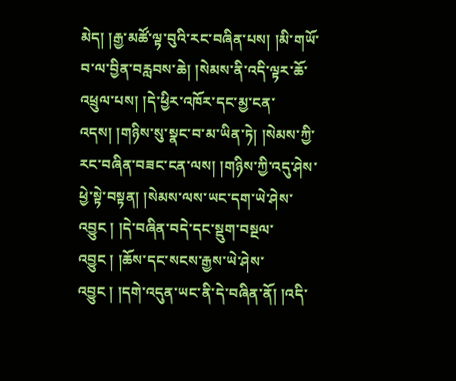མེད། །རྒྱ་མཚོ་ལྟ་བུའི་རང་བཞིན་པས། །མི་གཡོ་བ་ལ་བྱིན་བརླབས་ཆེ། །སེམས་ནི་འདི་ལྟར་ཆོ་འཕྲུལ་པས། །དེ་ཕྱིར་འཁོར་དང་མྱ་ངན་འདས། །གཉིས་སུ་སྣང་བ་མ་ཡིན་ཏེ། །སེམས་ཀྱི་རང་བཞིན་བཟང་ངན་ལས། །གཉིས་ཀྱི་འདུ་ཤེས་ཕྱེ་སྟེ་བསྟན། །སེམས་ལས་ཡང་དག་ཡེ་ཤེས་འབྱུང ། །དེ་བཞིན་བདེ་དང་སྡུག་བསྔལ་འབྱུང ། །ཆོས་དང་སངས་རྒྱས་ཡེ་ཤེས་འབྱུང ། །དགེ་འདུན་ཡང་ནི་དེ་བཞིན་ནོ། །འདི་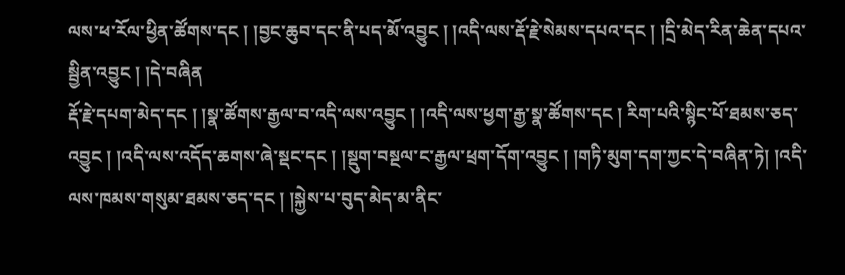ལས་ཕ་རོལ་ཕྱིན་ཚོགས་དང ། །བྱང་ཆུབ་དང་ནི་པད་མོ་འབྱུང ། །འདི་ལས་རྡོ་རྗེ་སེམས་དཔའ་དང ། །དྲི་མེད་རིན་ཆེན་དཔའ་སྦྱིན་འབྱུང ། །དེ་བཞིན
རྡོ་རྗེ་དཔག་མེད་དང ། །སྣ་ཚོགས་རྒྱལ་བ་འདི་ལས་འབྱུང ། །འདི་ལས་ཕྱག་རྒྱ་སྣ་ཚོགས་དང ། རིག་པའི་སྙིང་པོ་ཐམས་ཅད་འབྱུང ། །འདི་ལས་འདོད་ཆགས་ཞེ་སྡང་དང ། །སྡུག་བསྔལ་ང་རྒྱལ་ཕྲག་དོག་འབྱུང ། །གཏི་མུག་དག་ཀྱང་དེ་བཞིན་ཏེ། །འདི་ལས་ཁམས་གསུམ་ཐམས་ཅད་དང ། །སྐྱེས་པ་བུད་མེད་མ་ནིང་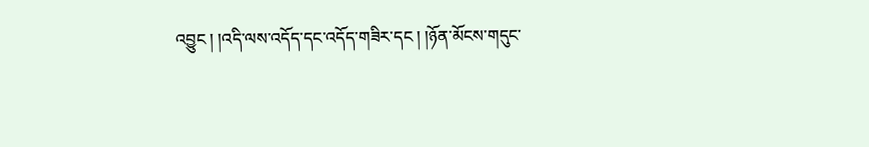འབྱུང ། །འདི་ལས་འདོད་དང་འདོད་གཟིར་དང ། །ཉོན་མོངས་གདུང་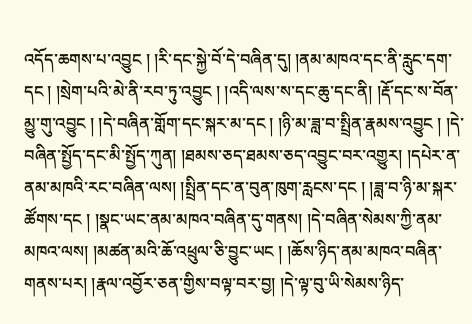འདོད་ཆགས་པ་འབྱུང ། །རི་དང་སྐྱེ་བོ་དེ་བཞིན་དུ། །ནམ་མཁའ་དང་ནི་རླུང་དག་དང ། །སྲེག་པའི་མེ་ནི་རབ་ཏུ་འབྱུང ། །འདི་ལས་ས་དང་ཆུ་དང་ནི། །རྡོ་དང་ས་བོན་མྱུ་གུ་འབྱུང ། །དེ་བཞིན་གློག་དང་སྐར་མ་དང ། །ཉི་མ་ཟླ་བ་སྤྲིན་རྣམས་འབྱུང ། །དེ་བཞིན་སྤྱོད་དང་མི་སྤྱོད་ཀུན། །ཐམས་ཅད་ཐམས་ཅད་འབྱུང་བར་འགྱུར། །དཔེར་ན་ནམ་མཁའི་རང་བཞིན་ལས། །སྤྲིན་དང་ན་བུན་ཁུག་རླངས་དང ། །ཟླ་བ་ཉི་མ་སྐར་ཚོགས་དང ། །སྣང་ཡང་ནམ་མཁའ་བཞིན་དུ་གནས། །དེ་བཞིན་སེམས་ཀྱི་ནམ་མཁའ་ལས། །མཚན་མའི་ཆོ་འཕྲུལ་ཅི་བྱུང་ཡང ། །ཆོས་ཉིད་ནམ་མཁའ་བཞིན་གནས་པར། །རྣལ་འབྱོར་ཅན་གྱིས་བལྟ་བར་བྱ། །དེ་ལྟ་བུ་ཡི་སེམས་ཉིད་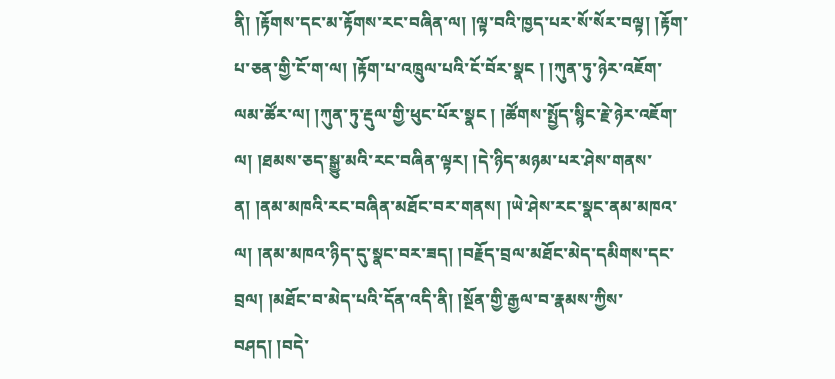ནི། །རྟོགས་དང་མ་རྟོགས་རང་བཞིན་ལ། །ལྟ་བའི་ཁྱད་པར་སོ་སོར་བལྟ། །རྟོག་པ་ཅན་གྱི་ངོ་ག་ལ། །རྟོག་པ་འཁྲུལ་པའི་ངོ་བོར་སྣང ། །ཀུན་ཏུ་ཉེར་འཇོག་ལམ་ཚོར་ལ། །ཀུན་ཏུ་རྡུལ་གྱི་ཕུང་པོར་སྣང ། །ཚོགས་སྤྱོད་སྙིང་རྗེ་ཉེར་འཇོག་ལ། །ཐམས་ཅད་སྒྱུ་མའི་རང་བཞིན་ལྟར། །དེ་ཉིད་མཉམ་པར་ཤེས་གནས་ན། །ནམ་མཁའི་རང་བཞིན་མཐོང་བར་གནས། །ཡེ་ཤེས་རང་སྣང་ནམ་མཁའ་ལ། །ནམ་མཁའ་ཉིད་དུ་སྣང་བར་ཟད། །བརྗོད་བྲལ་མཐོང་མེད་དམིགས་དང་བྲལ། །མཐོང་བ་མེད་པའི་དོན་འདི་ནི། །སྔོན་གྱི་རྒྱལ་བ་རྣམས་ཀྱིས་བཤད། །བདེ་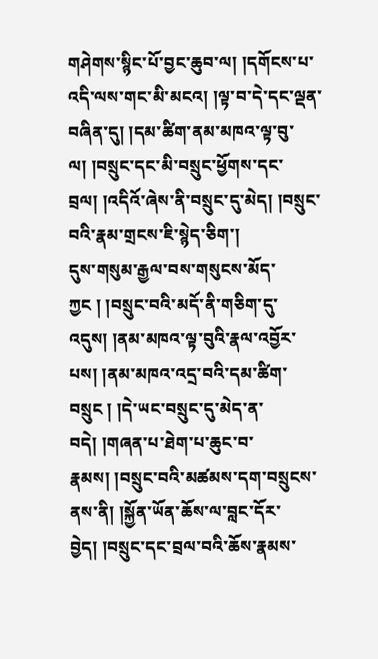གཤེགས་སྙིང་པོ་བྱང་ཆུབ་ལ། །དགོངས་པ་འདི་ལས་གང་མི་མངའ། །ལྟ་བ་དེ་དང་ལྡན་བཞིན་དུ། །དམ་ཚིག་ནམ་མཁའ་ལྟ་བུ་ལ། །བསྲུང་དང་མི་བསྲུང་ཕྱོགས་དང་བྲལ། །འདིའོ་ཞེས་ནི་བསྲུང་དུ་མེད། །བསྲུང་བའི་རྣམ་གྲངས་ཇི་སྙེད་ཅིག་།
དུས་གསུམ་རྒྱལ་བས་གསུངས་མོད་ཀྱང ། །བསྲུང་བའི་མདོ་ནི་གཅིག་དུ་འདུས། །ནམ་མཁའ་ལྟ་བུའི་རྣལ་འབྱོར་པས། །ནམ་མཁའ་འདྲ་བའི་དམ་ཚིག་བསྲུང ། །དེ་ཡང་བསྲུང་དུ་མེད་ན་བདེ། །གཞན་པ་ཐེག་པ་ཆུང་བ་རྣམས། །བསྲུང་བའི་མཚམས་དག་བསྲུངས་ནས་ནི། །སྐྱོན་ཡོན་ཆོས་ལ་བླང་དོར་བྱེད། །བསྲུང་དང་བྲལ་བའི་ཆོས་རྣམས་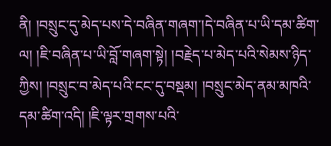ནི། །བསྲུང་དུ་མེད་པས་དེ་བཞིན་གཞག་།དེ་བཞིན་པ་ཡི་དམ་ཚིག་ལ། །ཇི་བཞིན་པ་ཡི་བློ་གཞག་སྟེ། །བརྗེད་པ་མེད་པའི་སེམས་ཉིད་ཀྱིས། །བསྲུང་བ་མེད་པའི་ངང་དུ་བསྡམ། །བསྲུང་མེད་ནམ་མཁའི་དམ་ཚིག་འདི། །ཇི་ལྟར་གྲགས་པའི་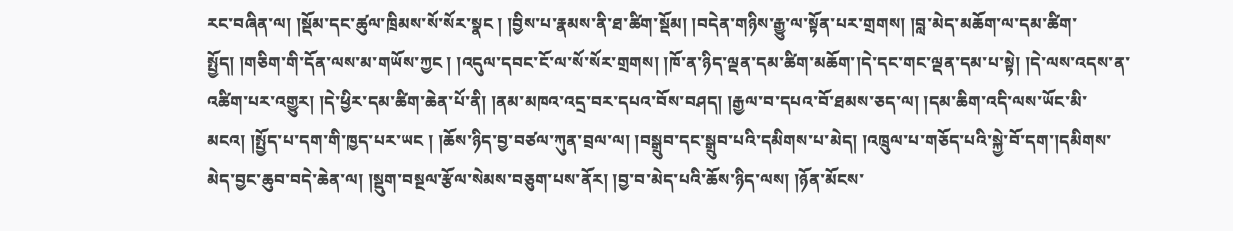རང་བཞིན་ལ། །སྡོམ་དང་ཚུལ་ཁྲིམས་སོ་སོར་སྣང ། །བྱིས་པ་རྣམས་ནི་ཐ་ཚིག་སྡོམ། །བདེན་གཉིས་རྒྱུ་ལ་སྟོན་པར་གྲགས། །བླ་མེད་མཆོག་ལ་དམ་ཚིག་སྤྱོད། །གཅིག་གི་དོན་ལས་མ་གཡོས་ཀྱང ། །འདུལ་དབང་ངོ་ལ་སོ་སོར་གྲགས། །ཁོ་ན་ཉིད་ལྡན་དམ་ཚིག་མཆོག་།དེ་དང་གང་ལྡན་དམ་པ་སྟེ། །དེ་ལས་འདས་ན་འཚིག་པར་འགྱུར། །དེ་ཕྱིར་དམ་ཚིག་ཆེན་པོ་ནི། །ནམ་མཁའ་འདྲ་བར་དཔའ་བོས་བཤད། །རྒྱལ་བ་དཔའ་བོ་ཐམས་ཅད་ལ། །དམ་ཆིག་འདི་ལས་ཡོང་མི་མངའ། །སྤྱོད་པ་དག་གི་ཁྱད་པར་ཡང ། །ཆོས་ཉིད་བྱ་བཙལ་ཀུན་བྲལ་ལ། །བསྒྲུབ་དང་སྒྲུབ་པའི་དམིགས་པ་མེད། །འཁྲུལ་པ་གཅོད་པའི་སྐྱེ་བོ་དག་།དམིགས་མེད་བྱང་ཆུབ་བདེ་ཆེན་ལ། །སྡུག་བསྔལ་རྩོལ་སེམས་བཅུག་པས་ནོར། །བྱ་བ་མེད་པའི་ཆོས་ཉིད་ལས། །ཉོན་མོངས་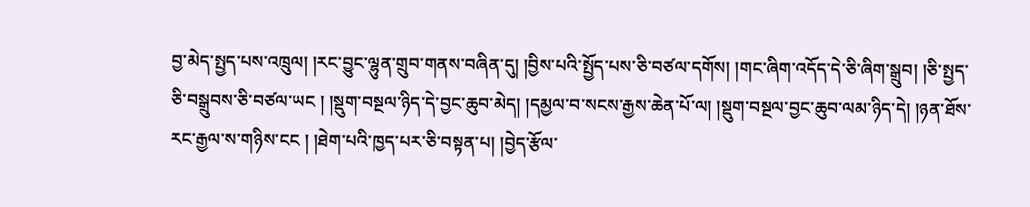བྱ་མེད་སྤྱད་པས་འཁྲུལ། །རང་བྱུང་ལྷུན་གྲུབ་གནས་བཞིན་དུ། །བྱིས་པའི་སྤྱོད་པས་ཅི་བཙལ་དགོས། །གང་ཞིག་འདོད་དེ་ཅི་ཞིག་སྒྲུབ། །ཅི་སྤྱད་ཅི་བསྒྲུབས་ཅི་བཙལ་ཡང ། །སྡུག་བསྔལ་ཉིད་དེ་བྱང་ཆུབ་མེད། །དམྱལ་བ་སངས་རྒྱས་ཆེན་པོ་ལ། །སྡུག་བསྔལ་བྱང་ཆུབ་ལམ་ཉིད་དེ། །ཉན་ཐོས་རང་རྒྱལ་ས་གཉིས་ངང ། །ཐེག་པའི་ཁྱད་པར་ཅི་བསྟན་པ། །བྱེད་རྩོལ་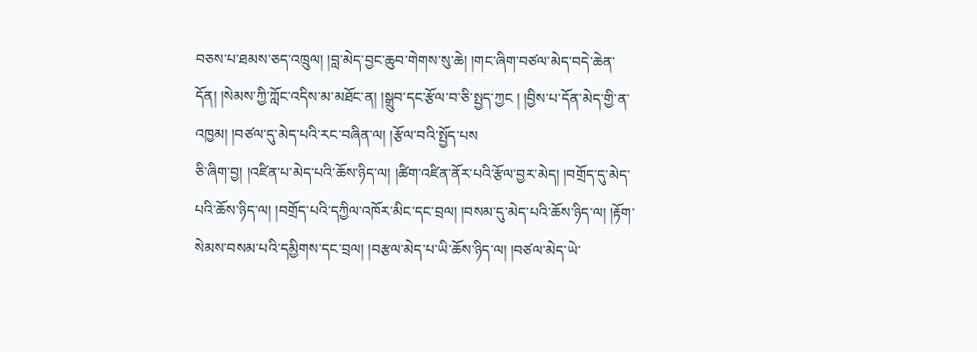བཅས་པ་ཐམས་ཅད་འཁྲུལ། །བླ་མེད་བྱང་ཆུབ་གེགས་སུ་ཆེ། །གང་ཞིག་བཙལ་མེད་བདེ་ཆེན་དོན། །སེམས་ཀྱི་ཀློང་འདིས་མ་མཐོང་ན། །སྒྲུབ་དང་རྩོལ་བ་ཅི་སྤྱད་ཀྱང ། །བྱིས་པ་དོན་མེད་གྱི་ན་འཁྱམ། །བཙལ་དུ་མེད་པའི་རང་བཞིན་ལ། །རྩོལ་བའི་སྤྱོད་པས
ཅི་ཞིག་བྱ། །འཛིན་པ་མེད་པའི་ཆོས་ཉིད་ལ། །ཚིག་འཛིན་ནོར་པའི་རྩོལ་བྱར་མེད། །བགྲོད་དུ་མེད་པའི་ཆོས་ཉིད་ལ། །བགྲོད་པའི་དཀྱིལ་འཁོར་མིང་དང་བྲལ། །བསམ་དུ་མེད་པའི་ཆོས་ཉིད་ལ། །རྟོག་སེམས་བསམ་པའི་དམྱིགས་དང་བྲལ། །བརྩལ་མེད་པ་ཡི་ཆོས་ཉིད་ལ། །བཙལ་མེད་ཡེ་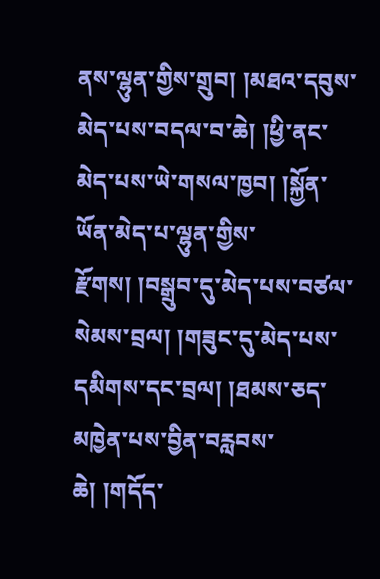ནས་ལྷུན་གྱིས་གྲུབ། །མཐའ་དབུས་མེད་པས་བདལ་བ་ཆེ། །ཕྱི་ནང་མེད་པས་ཡེ་གསལ་ཁྱབ། །སྐྱོན་ཡོན་མེད་པ་ལྷུན་གྱིས་རྫོགས། །བསྒྲུབ་དུ་མེད་པས་བཙལ་སེམས་བྲལ། །གཟུང་དུ་མེད་པས་དམིགས་དང་བྲལ། །ཐམས་ཅད་མཁྱེན་པས་བྱིན་བརླབས་ཆེ། །གདོད་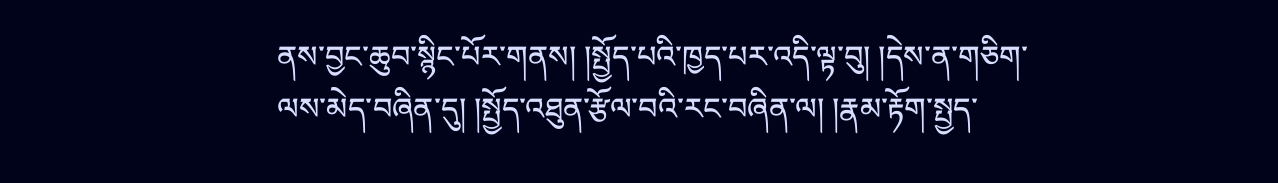ནས་བྱང་ཆུབ་སྙིང་པོར་གནས། །སྤྱོད་པའི་ཁྱད་པར་འདི་ལྟ་བུ། །དེས་ན་གཅིག་ལས་མེད་བཞིན་དུ། །སྤྱོད་འཐུན་རྩོལ་བའི་རང་བཞིན་ལ། །རྣམ་རྟོག་སྤྱད་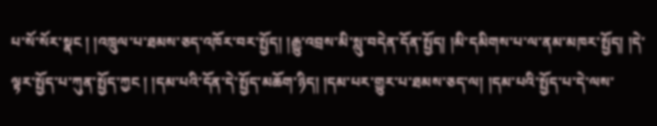པ་སོ་སོར་སྣང ། །འཁྲུལ་པ་ཐམས་ཅད་འཁོར་བར་སྤྱོད། །རྒྱུ་འབྲས་མི་སླུ་བདེན་དོན་སྤྱོད། །མི་དམིགས་པ་ལ་ནམ་མཁར་སྤྱོད། །དེ་ལྟར་སྤྱོད་པ་ཀུན་སྤྱོད་ཀྱང ། །དམ་པའི་དོན་དེ་སྤྱོད་མཆོག་ཉིད། །དམ་པར་གྱུར་པ་ཐམས་ཅད་ལ། །དམ་པའི་སྤྱོད་པ་དེ་ལས་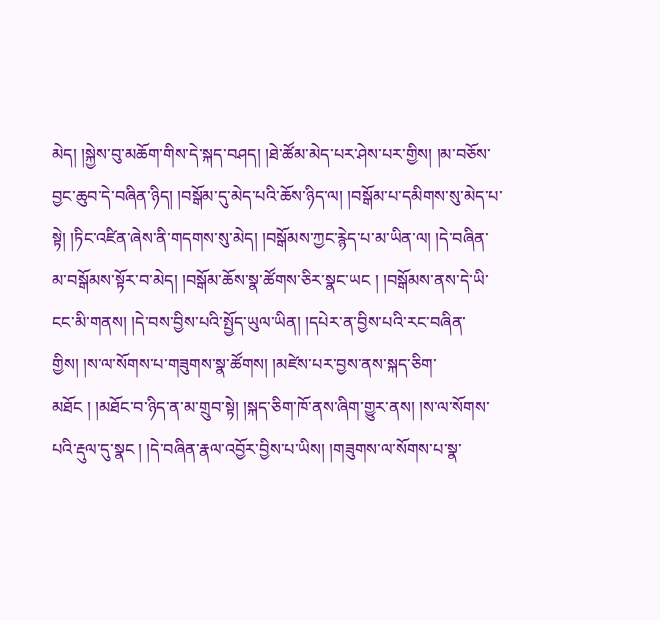མེད། །སྐྱེས་བུ་མཆོག་གིས་དེ་སྐད་བཤད། །ཐེ་ཚོམ་མེད་པར་ཤེས་པར་གྱིས། །མ་བཅོས་བྱང་ཆུབ་དེ་བཞིན་ཉིད། །བསྒོམ་དུ་མེད་པའི་ཆོས་ཉིད་ལ། །བསྒོམ་པ་དམིགས་སུ་མེད་པ་སྟེ། །ཏིང་འཛིན་ཞེས་ནི་གདགས་སུ་མེད། །བསྒོམས་ཀྱང་རྙེད་པ་མ་ཡིན་ལ། །དེ་བཞིན་མ་བསྒོམས་སྟོར་བ་མེད། །བསྒོམ་ཆོས་སྣ་ཚོགས་ཅིར་སྣང་ཡང ། །བསྒོམས་ནས་དེ་ཡི་ངང་མི་གནས། །དེ་བས་བྱིས་པའི་སྤྱོད་ཡུལ་ཡིན། །དཔེར་ན་བྱིས་པའི་རང་བཞིན་གྱིས། །ས་ལ་སོགས་པ་གཟུགས་སྣ་ཚོགས། །མཛེས་པར་བྱས་ནས་སྐད་ཅིག་མཐོང ། །མཐོང་བ་ཉིད་ན་མ་གྲུབ་སྟེ། །སྐད་ཅིག་ཁོ་ནས་ཞིག་གྱུར་ནས། །ས་ལ་སོགས་པའི་རྡུལ་དུ་སྣང ། །དེ་བཞིན་རྣལ་འབྱོར་བྱིས་པ་ཡིས། །གཟུགས་ལ་སོགས་པ་སྣ་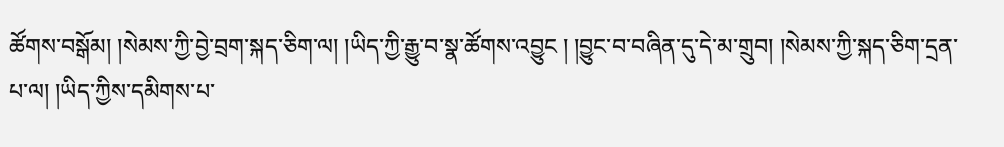ཚོགས་བསྒོམ། །སེམས་ཀྱི་བྱེ་བྲག་སྐད་ཅིག་ལ། །ཡིད་ཀྱི་རྒྱུ་བ་སྣ་ཚོགས་འབྱུང ། །བྱུང་བ་བཞིན་དུ་དེ་མ་གྲུབ། །སེམས་ཀྱི་སྐད་ཅིག་དྲན་པ་ལ། །ཡིད་ཀྱིས་དམིགས་པ་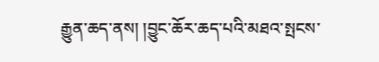རྒྱུན་ཆད་ནས། །བྱུང་ཆོར་ཆད་པའི་མཐའ་སྤངས་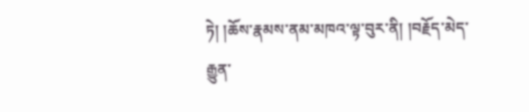ཏེ། །ཆོས་རྣམས་ནམ་མཁའ་ལྟ་བུར་ནི། །བརྗོད་མེད་རྒྱུན་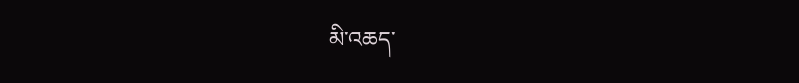མི་འཆད་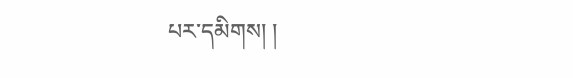པར་དམིགས། །